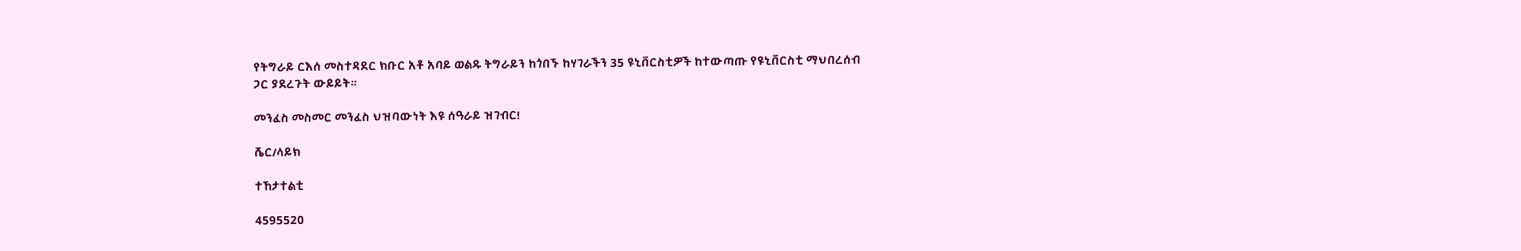የትግራይ ርእሰ መስተዳደር ክቡር አቶ አባይ ወልዱ ትግራይን ከጎበኙ ከሃገራችን 35 ዩኒቨርስቲዎች ከተውጣጡ የዩኒቨርስቲ ማህበረሰብ ጋር ያደረጉት ውይይት።

መንፈስ መስመር መንፈስ ህዝባውነት እዩ ሰዓራይ ዝገብር!

ሼር/ላይክ

ተኸታተልቲ

4595520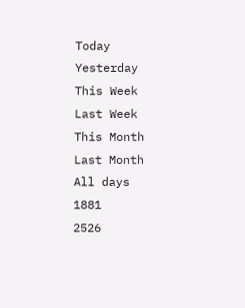Today
Yesterday
This Week
Last Week
This Month
Last Month
All days
1881
2526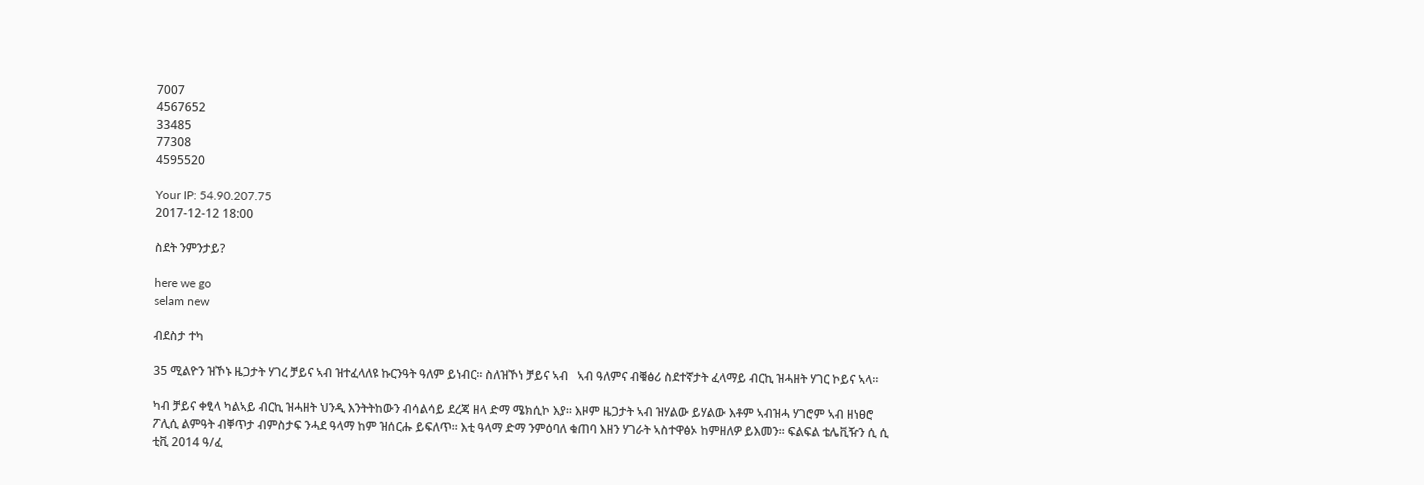7007
4567652
33485
77308
4595520

Your IP: 54.90.207.75
2017-12-12 18:00

ስደት ንምንታይ?

here we go
selam new

ብደስታ ተካ

35 ሚልዮን ዝኾኑ ዜጋታት ሃገረ ቻይና ኣብ ዝተፈላለዩ ኩርንዓት ዓለም ይነብር፡፡ ስለዝኾነ ቻይና ኣብ   ኣብ ዓለምና ብቑፅሪ ስደተኛታት ፈላማይ ብርኪ ዝሓዘት ሃገር ኮይና ኣላ፡፡

ካብ ቻይና ቀፂላ ካልኣይ ብርኪ ዝሓዘት ህንዲ እንትትከውን ብሳልሳይ ደረጃ ዘላ ድማ ሜክሲኮ እያ፡፡ እዞም ዜጋታት ኣብ ዝሃልው ይሃልው እቶም ኣብዝሓ ሃገሮም ኣብ ዘነፀሮ ፖሊሲ ልምዓት ብቐጥታ ብምስታፍ ንሓደ ዓላማ ከም ዝሰርሑ ይፍለጥ፡፡ እቲ ዓላማ ድማ ንምዕባለ ቁጠባ እዘን ሃገራት ኣስተዋፅኦ ከምዘለዎ ይእመን፡፡ ፍልፍል ቴሌቪዥን ሲ ሲ ቲቪ 2014 ዓ/ፈ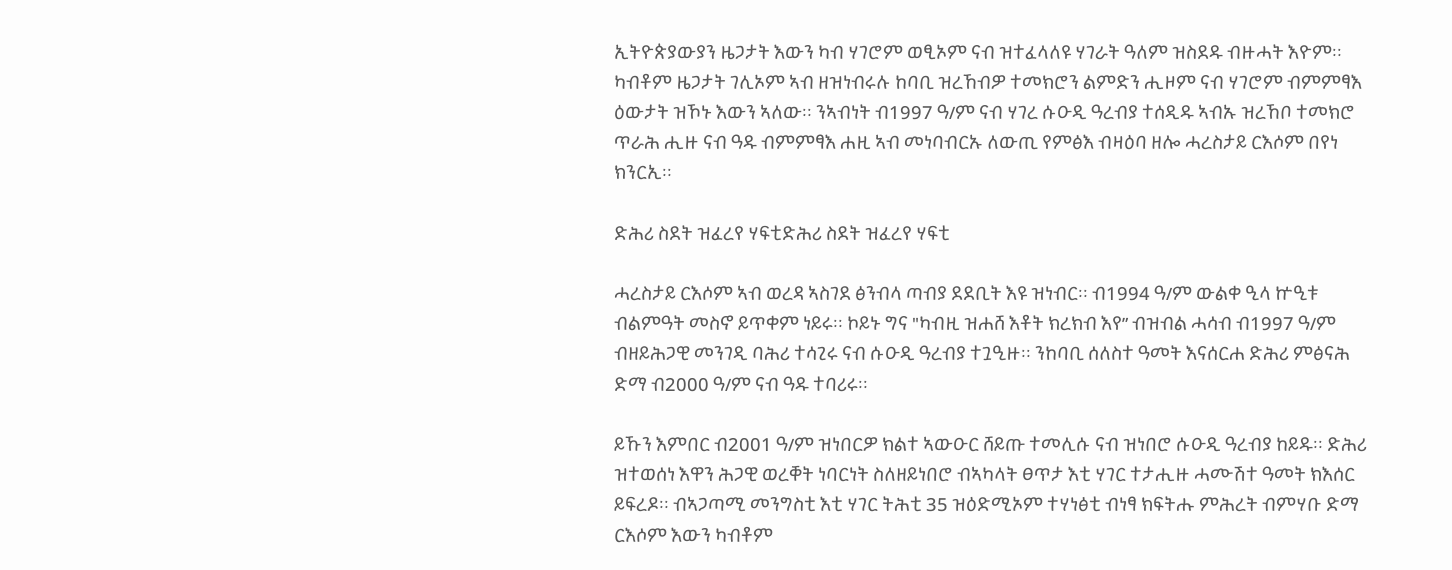ኢትዮጵያውያን ዜጋታት እውን ካብ ሃገሮም ወፂኦም ናብ ዝተፈላለዩ ሃገራት ዓለም ዝስደዱ ብዙሓት እዮም፡፡ ካብቶም ዜጋታት ገሊኦም ኣብ ዘዝነብሩሉ ከባቢ ዝረኸብዎ ተመክሮን ልምድን ሒዞም ናብ ሃገሮም ብምምፃእ ዕውታት ዝኾኑ እውን ኣለው፡፡ ንኣብነት ብ1997 ዓ/ም ናብ ሃገረ ሱዑዲ ዓረብያ ተሰዲዱ ኣብኡ ዝረኸቦ ተመክሮ ጥራሕ ሒዙ ናብ ዓዱ ብምምፃእ ሐዚ ኣብ መነባብርኡ ለውጢ የምፅእ ብዛዕባ ዘሎ ሓረስታይ ርእሶም በየነ ክንርኢ፡፡

ድሕሪ ስደት ዝፈረየ ሃፍቲድሕሪ ስደት ዝፈረየ ሃፍቲ

ሓረስታይ ርእሶም ኣብ ወረዳ ኣስገደ ፅንብላ ጣብያ ደደቢት እዩ ዝነብር፡፡ ብ1994 ዓ/ም ውልቀ ዒላ ኵዒቱ ብልምዓት መስኖ ይጥቀም ነይሩ፡፡ ኮይኑ ግና "ካብዚ ዝሐሸ እቶት ክረክብ እየ” ብዝብል ሓሳብ ብ1997 ዓ/ም ብዘይሕጋዊ መንገዲ ባሕሪ ተሳጊሩ ናብ ሱዑዲ ዓረብያ ተጓዒዙ፡፡ ንከባቢ ሰለስተ ዓመት እናሰርሐ ድሕሪ ምፅናሕ ድማ ብ2000 ዓ/ም ናብ ዓዱ ተባሪሩ፡፡

ይኹን እምበር ብ2001 ዓ/ም ዝነበርዎ ክልተ ኣውዑር ሸይጡ ተመሊሱ ናብ ዝነበሮ ሱዑዲ ዓረብያ ከይዱ፡፡ ድሕሪ ዝተወሰነ እዋን ሕጋዊ ወረቐት ነባርነት ስለዘይነበሮ ብኣካላት ፀጥታ እቲ ሃገር ተታሒዙ ሓሙሽተ ዓመት ክእሰር ይፍረዶ፡፡ ብኣጋጣሚ መንግስቲ እቲ ሃገር ትሕቲ 35 ዝዕድሚኦም ተሃነፅቲ ብነፃ ክፍትሑ ምሕረት ብምሃቡ ድማ ርእሶም እውን ካብቶም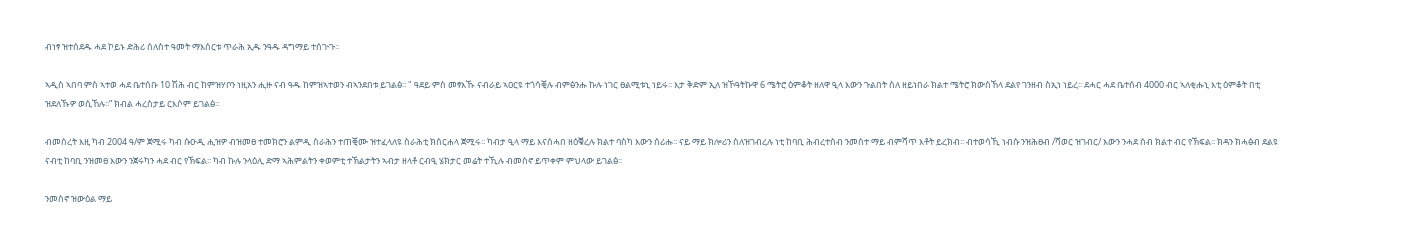ብነፃ ዝተሰደዱ ሓደ ኮይኑ ድሕሪ ሰለስተ ዓመት ማእሰርቱ ጥራሕ ኢዱ ንዓዱ ዳግማይ ተሰጒጉ፡፡

ኣዲስ ኣበባ ምስ ኣተወ ሓደ ቤተሰቡ 10 ሽሕ ብር ከምዝሃቦን ነዚአን ሒዙ ናብ ዓዱ ከምዝኣተወን ብኣንደበቱ ይገልፅ፡፡ " ዓደይ ምስ መፃእኹ ናብራይ ኣዐርዩ ተጎሳቒሉ ብምፅንሑ ኩሉ ነገር ፀልሚቱኒ ነይሩ፡፡ እታ ቅድም ኢለ ዝኾዓትኩዋ 6 ሜትሮ ዕምቆት ዘለዋ ዒላ እውን ጉልበት ስለ ዘይነበራ ክልተ ሜትሮ ክውስኸላ ደልየ ገንዘብ ስኢነ ነይረ፡፡ ደሓር ሓደ ቤተሰብ 4000 ብር ኣለቂሑኒ እቲ ዕምቆት በቲ ዝደለኹዎ ወሲኸሉ፡፡” ክብል ሓረስታይ ርእሶም ይገልፅ፡፡

ብመሰረት እዚ ካብ 2004 ዓ/ም ጀሚሩ ካብ ሱዑዲ ሒዝዎ ብዝመፀ ተመክሮን ልምዲ ስራሕን ተጠቒሙ ዝተፈላለዩ ስራሕቲ ክሰርሐላ ጀሚሩ፡፡ ካብታ ዒላ ማይ እናሰሓበ ዘዕቑረሉ ክልተ ባስካ እውን ሰሪሑ፡፡ ናይ ማይ ክሎሪን ስለዝገብረሉ ነቲ ከባቢ ሕብረተሰብ ንመስተ ማይ ብምሻጥ እቶት ይረክብ፡፡ ብተወሳኺ ነብሱ ንዝሕፀብ /ሻወር ዝገብር/ እውን ንሓደ ሰብ ክልተ ብር የኽፍል፡፡ ክዳን ክሓፅብ ደልዩ ናብቲ ከባቢ ንዝመፀ እውን ንጀሩካን ሓደ ብር የኽፍል፡፡ ካብ ኩሉ ንላዕሊ ድማ ኣሕምልትን ቀወምቲ ተኽልታትን ኣብታ ዘላቶ ርብዒ ሄክታር መሬት ተኺሉ ብመስኖ ይጥቀም ምህላው ይገልፅ፡፡

ንመስኖ ዝውዕል ማይ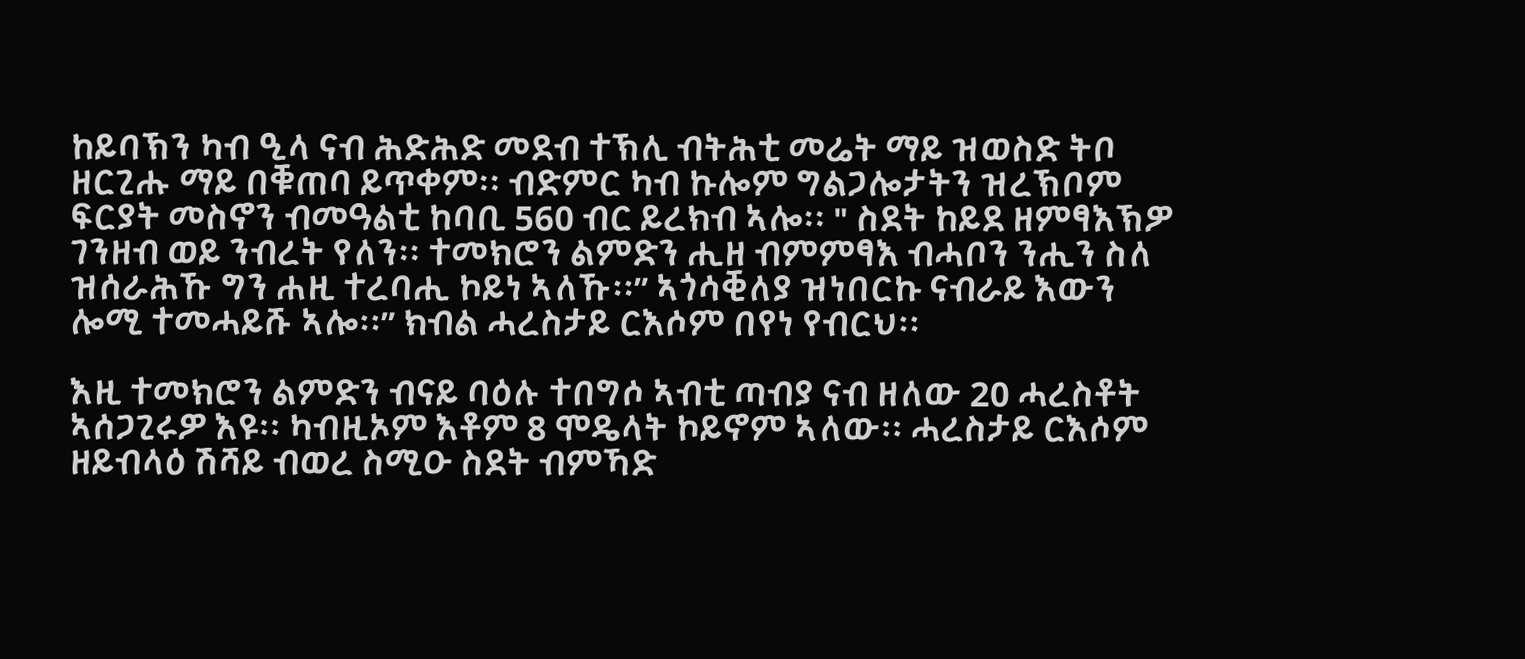ከይባኽን ካብ ዒላ ናብ ሕድሕድ መደብ ተኽሊ ብትሕቲ መሬት ማይ ዝወስድ ትቦ ዘርጊሑ ማይ በቑጠባ ይጥቀም፡፡ ብድምር ካብ ኩሎም ግልጋሎታትን ዝረኽቦም ፍርያት መስኖን ብመዓልቲ ከባቢ 560 ብር ይረክብ ኣሎ፡፡ " ስደት ከይደ ዘምፃእኽዎ ገንዘብ ወይ ንብረት የለን፡፡ ተመክሮን ልምድን ሒዘ ብምምፃእ ብሓቦን ንሒን ስለ ዝሰራሕኹ ግን ሐዚ ተረባሒ ኮይነ ኣለኹ፡፡” ኣጎሳቒለያ ዝነበርኩ ናብራይ እውን ሎሚ ተመሓይሹ ኣሎ፡፡” ክብል ሓረስታይ ርእሶም በየነ የብርህ፡፡

እዚ ተመክሮን ልምድን ብናይ ባዕሉ ተበግሶ ኣብቲ ጣብያ ናብ ዘለው 20 ሓረስቶት ኣሰጋጊሩዎ እዩ፡፡ ካብዚኦም እቶም 8 ሞዴላት ኮይኖም ኣለው፡፡ ሓረስታይ ርእሶም ዘይብላዕ ሽሻይ ብወረ ስሚዑ ስደት ብምኻድ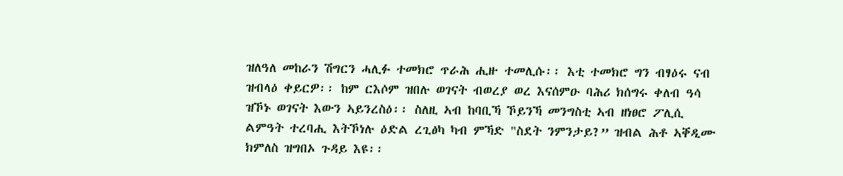ዝለዓለ መከራን ሽግርን ሓሊፉ ተመክሮ ጥራሕ ሒዙ ተመሊሱ፡፡ እቲ ተመክሮ ግን ብፃዕሩ ናብ ዝብላዕ ቀይርዎ፡፡ ከም ርእሶም ዝበሉ ወገናት ብወረያ ወረ እናሰምዑ ባሕሪ ክሰግሩ ቀለብ ዓሳ ዝኾኑ ወገናት እውን ኣይንረስዕ፡፡ ስለዚ ኣብ ከባቢኻ ኾይንኻ መንግስቲ ኣብ ዘነፀሮ ፖሊሲ ልምዓት ተረባሒ እትኾነሉ ዕድል ረጊፅካ ካብ ምኻድ "ስደት ንምንታይ?” ዝብል ሕቶ ኣቐዲሙ ክምለስ ዝግበኦ ጉዳይ እዩ፡፡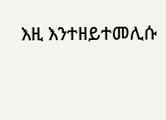እዚ እንተዘይተመሊሱ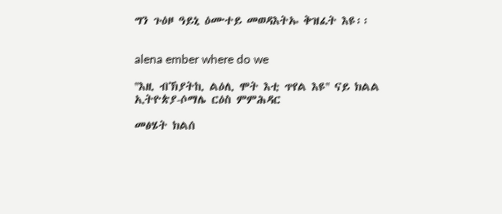ግን ጉዕዞ ዓይኒ ዕሙተይ መወዳእትኡ ቅዝፈት እዩ፡፡


alena ember where do we

''እዚ ብኽያትኪ ልዕሊ ሞት እቲ ጥየል እዩ'' ናይ ክልል ኢትዮጵያ-ሶማሌ ርዕስ ምምሕዳር

መፅሄት ክልሰ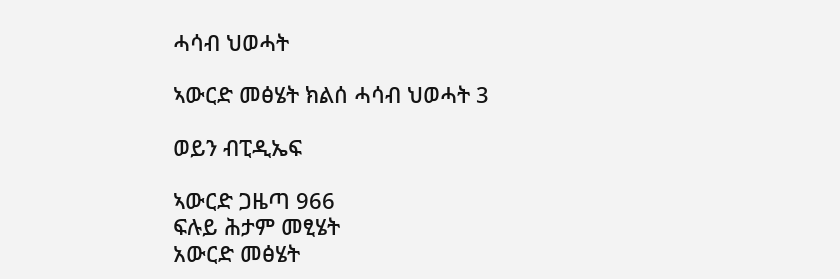ሓሳብ ህወሓት

ኣውርድ መፅሄት ክልሰ ሓሳብ ህወሓት 3

ወይን ብፒዲኤፍ

ኣውርድ ጋዜጣ 966
ፍሉይ ሕታም መፂሄት
አውርድ መፅሄት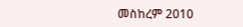መስከረም 2010